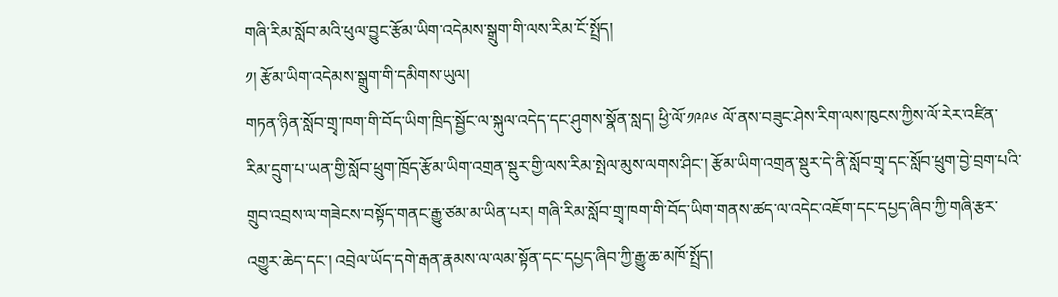གཞི་རིམ་སློབ་མའི་ཕུལ་བྱུང་རྩོམ་ཡིག་འདེམས་སྒྲུག་གི་ལས་རིམ་ངོ་སྤྲོད།
༡། རྩོམ་ཡིག་འདེམས་སྒྲུག་གི་དམིགས་ཡུལ།
གཏན་ཉིན་སློབ་གྲྭ་ཁག་གི་བོད་ཡིག་ཁྲིད་སྦྱོང་ལ་སྐུལ་འདེད་དང་ཤུགས་སྣོན་སླད། ཕྱི་ལོ་༡༩༩༦ ལོ་ནས་བཟུང་ཤེས་རིག་ལས་ཁུངས་ཀྱིས་ལོ་རེར་འཛིན་རིམ་དྲུག་པ་ཡན་གྱི་སློབ་ཕྲུག་ཁྲོད་རྩོམ་ཡིག་འགྲན་སྡུར་གྱི་ལས་རིམ་སྤེལ་མུས་ལགས་ཤིང་། རྩོམ་ཡིག་འགྲན་སྡུར་དེ་ནི་སློབ་གྲྭ་དང་སློབ་ཕྲུག་བྱེ་བྲག་པའི་གྲུབ་འབྲས་ལ་གཟེངས་བསྟོད་གནང་རྒྱུ་ཙམ་མ་ཡིན་པར། གཞི་རིམ་སློབ་གྲྭ་ཁག་གི་བོད་ཡིག་གནས་ཚད་ལ་འདེང་འཇོག་དང་དཔྱད་ཞིབ་ཀྱི་གཞི་རྩར་འགྱུར་ཆེད་དང་། འབྲེལ་ཡོད་དགེ་རྒན་རྣམས་ལ་ལམ་སྟོན་དང་དཔྱད་ཞིབ་ཀྱི་རྒྱུ་ཆ་མཁོ་སྤྲོད།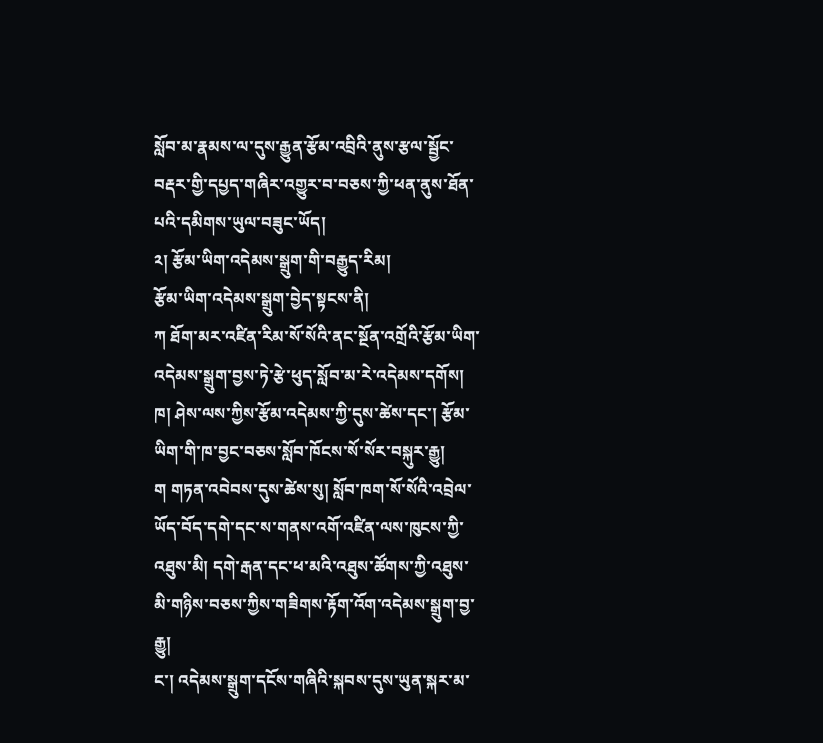སློབ་མ་རྣམས་ལ་དུས་རྒྱུན་རྩོམ་འབྲིའི་ནུས་རྩལ་སྦྱོང་བརྡར་གྱི་དཔྱད་གཞིར་འགྱུར་བ་བཅས་ཀྱི་ཕན་ནུས་ཐོན་པའི་དམིགས་ཡུལ་བཟུང་ཡོད།
༢། རྩོམ་ཡིག་འདེམས་སྒྲུག་གི་བརྒྱུད་རིམ།
རྩོམ་ཡིག་འདེམས་སྒྲུག་བྱེད་སྟངས་ནི།
ཀ ཐོག་མར་འཛིན་རིམ་སོ་སོའི་ནང་སྔོན་འགྲོའི་རྩོམ་ཡིག་འདེམས་སྒྲུག་བྱས་ཏེ་རྩེ་ཕུད་སློབ་མ་རེ་འདེམས་དགོས།
ཁ། ཤེས་ལས་ཀྱིས་རྩོམ་འདེམས་ཀྱི་དུས་ཚེས་དང་། རྩོམ་ཡིག་གི་ཁ་བྱང་བཅས་སློབ་ཁོངས་སོ་སོར་བསྐུར་རྒྱུ།
ག གཏན་འབེབས་དུས་ཚེས་སུ། སློབ་ཁག་སོ་སོའི་འབྲེལ་ཡོད་བོད་དགེ་དང་ས་གནས་འགོ་འཛིན་ལས་ཁུངས་ཀྱི་འཐུས་མི། དགེ་རྒན་དང་ཕ་མའི་འཐུས་ཚོགས་ཀྱི་འཐུས་མི་གཉིས་བཅས་ཀྱིས་གཟིགས་རྟོག་འོག་འདེམས་སྒྲུག་བྱ་རྒྱུ།
ང་། འདེམས་སྒྲུག་དངོས་གཞིའི་སྐབས་དུས་ཡུན་སྐར་མ་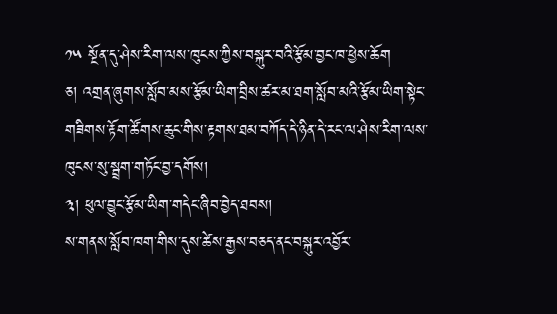༡༥ སྔོན་དུ་ཤེས་རིག་ལས་ཁུངས་ཀྱིས་བསྐུར་བའི་རྩོམ་བྱང་ཁ་ཕྱེས་ཆོག
ཅ། འགྲན་ཞུགས་སློབ་མས་རྩོམ་ཡིག་བྲིས་ཚར་མ་ཐག་སློབ་མའི་རྩོམ་ཡིག་སྟེང་གཟིགས་རྟོག་ཚོགས་ཆུང་གིས་རྟགས་ཐམ་བཀོད་དེ་ཉིན་དེ་རང་ལ་ཤེས་རིག་ལས་ཁུངས་སུ་སྦྲག་གཏོང་བྱ་དགོས།
༣། ཕུལ་བྱུང་རྩོམ་ཡིག་གདེང་ཞིབ་བྱེད་ཐབས།
ས་གནས་སློབ་ཁག་གིས་དུས་ཚེས་རྒྱས་བཅད་ནང་བསྐུར་འབྱོར་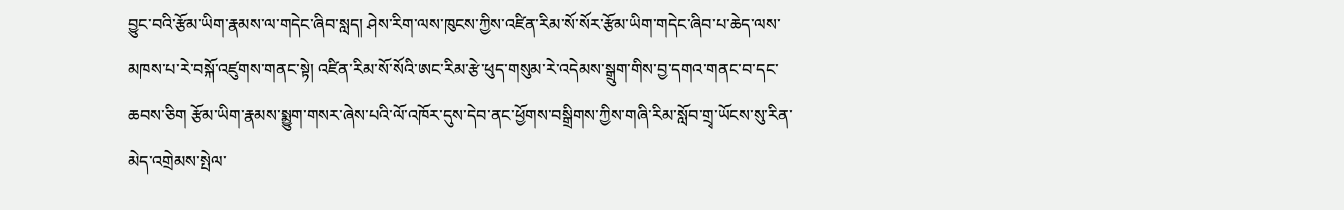བྱུང་བའི་རྩོམ་ཡིག་རྣམས་ལ་གདེང་ཞིབ་སླད། ཤེས་རིག་ལས་ཁུངས་ཀྱིས་འཛིན་རིམ་སོ་སོར་རྩོམ་ཡིག་གདེང་ཞིབ་པ་ཆེད་ལས་མཁས་པ་རེ་བསྐོ་འཛུགས་གནང་སྟེ། འཛིན་རིམ་སོ་སོའི་ཨང་རིམ་རྩེ་ཕུད་གསུམ་རེ་འདེམས་སྒྲུག་གིས་བྱ་དགའ་གནང་བ་དང་ཆབས་ཅིག རྩོམ་ཡིག་རྣམས་སྨྱུག་གསར་ཞེས་པའི་ལོ་འཁོར་དུས་དེབ་ནང་ཕྱོགས་བསྒྲིགས་ཀྱིས་གཞི་རིམ་སློབ་གྲྭ་ཡོངས་སུ་རིན་མེད་འགྲེམས་སྤེལ་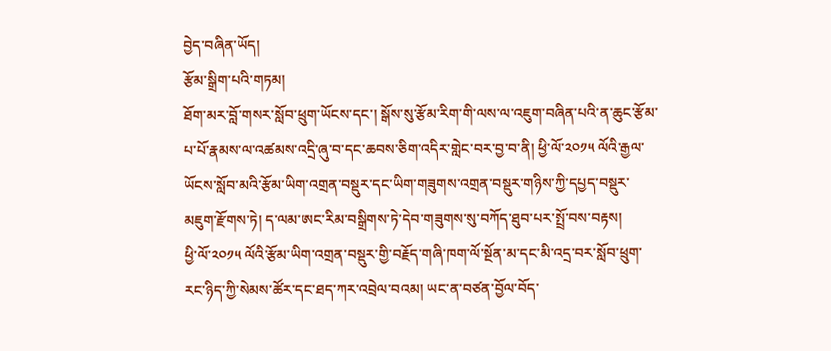བྱེད་བཞིན་ཡོད།
རྩོམ་སྒྲིག་པའི་གཏམ།
ཐོག་མར་བློ་གསར་སློབ་ཕྲུག་ཡོངས་དང་། སྒོས་སུ་རྩོམ་རིག་གི་ལས་ལ་འཇུག་བཞིན་པའི་ན་ཆུང་རྩོམ་པ་པོ་རྣམས་ལ་འཚམས་འདྲི་ཞུ་བ་དང་ཆབས་ཅིག་འདིར་གླེང་བར་བྱ་བ་ནི། ཕྱི་ལོ་༢༠༡༥ ལོའི་རྒྱལ་ཡོངས་སློབ་མའི་རྩོམ་ཡིག་འགྲན་བསྡུར་དང་ཡིག་གཟུགས་འགྲན་བསྡུར་གཉིས་ཀྱི་དཔྱད་བསྡུར་མཇུག་རྫོགས་ཏེ། ད་ལམ་ཨང་རིམ་བསྒྲིགས་ཏེ་དེབ་གཟུགས་སུ་བཀོད་ཐུབ་པར་སྤྲོ་བས་བརྟས།
ཕྱི་ལོ་༢༠༡༥ ལོའི་རྩོམ་ཡིག་འགྲན་བསྡུར་གྱི་བརྗོད་གཞི་ཁག་ལོ་སྔོན་མ་དང་མི་འདྲ་བར་སློབ་ཕྲུག་རང་ཉིད་ཀྱི་སེམས་ཚོར་དང་ཐད་ཀར་འབྲེལ་བའམ། ཡང་ན་བཙན་བྱོལ་བོད་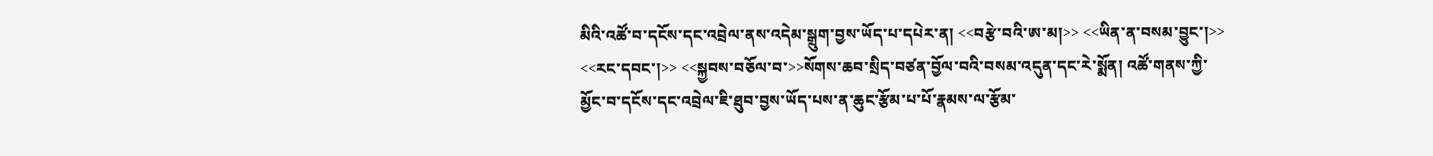མིའི་འཚོ་བ་དངོས་དང་འབྲེལ་ནས་འདེམ་སྒྲུག་བྱས་ཡོད་པ་དཔེར་ན། <<བརྩེ་བའི་ཨ་མ།>> <<ཡིན་ན་བསམ་བྱུང་།>> <<རང་དབང་།>> <<སྐྱབས་བཅོལ་བ་>>སོགས་ཆབ་སྲིད་བཙན་བྱོལ་བའི་བསམ་འདུན་དང་རེ་སྨོན། འཚོ་གནས་ཀྱི་མྱོང་བ་དངོས་དང་འབྲེལ་ཇི་ཐུབ་བྱས་ཡོད་པས་ན་ཆུང་རྩོམ་པ་པོ་རྣམས་ལ་རྩོམ་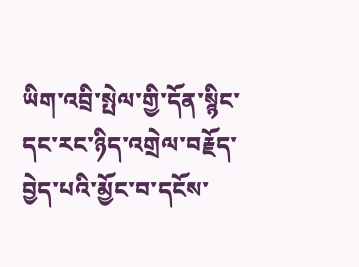ཡིག་འབྲི་སྤེལ་གྱི་དོན་སྙིང་དང་རང་ཉིད་འགྲེལ་བརྗོད་བྱེད་པའི་མྱོང་བ་དངོས་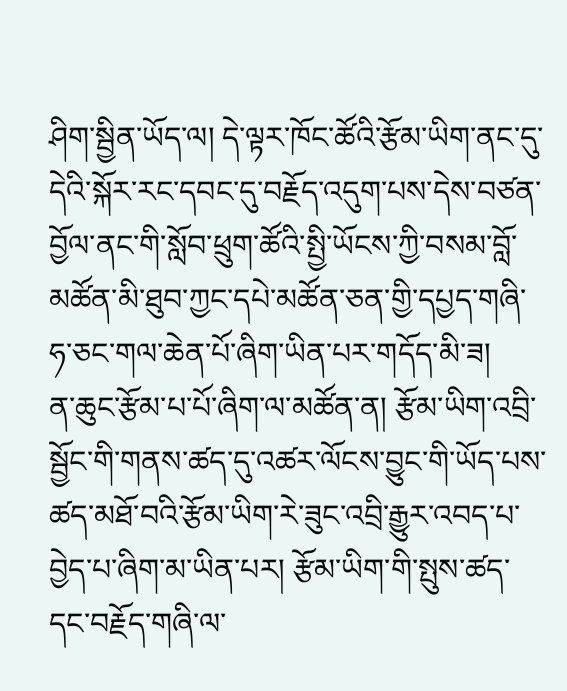ཤིག་སྦྱིན་ཡོད་ལ། དེ་ལྟར་ཁོང་ཚོའི་རྩོམ་ཡིག་ནང་དུ་དེའི་སྐོར་རང་དབང་དུ་བརྗོད་འདུག་པས་དེས་བཙན་བྱོལ་ནང་གི་སློབ་ཕྲུག་ཚོའི་སྤྱི་ཡོངས་ཀྱི་བསམ་བློ་མཚོན་མི་ཐུབ་ཀྱང་དཔེ་མཚོན་ཅན་གྱི་དཔྱད་གཞི་ཧ་ཅང་གལ་ཆེན་པོ་ཞིག་ཡིན་པར་གདོད་མི་ཟ།
ན་ཆུང་རྩོམ་པ་པོ་ཞིག་ལ་མཚོན་ན། རྩོམ་ཡིག་འབྲི་སྦྱོང་གི་གནས་ཚད་དུ་འཚར་ལོངས་བྱུང་གི་ཡོད་པས་ཚད་མཐོ་བའི་རྩོམ་ཡིག་རེ་ཟུང་འབྲི་རྒྱུར་འབད་པ་བྱེད་པ་ཞིག་མ་ཡིན་པར། རྩོམ་ཡིག་གི་སྤུས་ཚད་དང་བརྗོད་གཞི་ལ་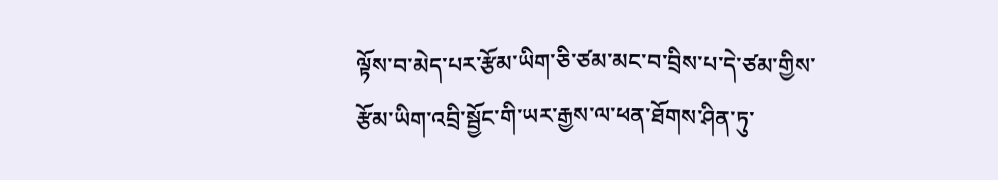ལྟོས་བ་མེད་པར་རྩོམ་ཡིག་ཅི་ཙམ་མང་བ་བྲིས་པ་དེ་ཙམ་གྱིས་རྩོམ་ཡིག་འབྲི་སྦྱོང་གི་ཡར་རྒྱས་ལ་ཕན་ཐོགས་ཤིན་ཏུ་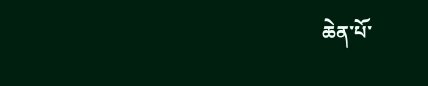ཆེན་པོ་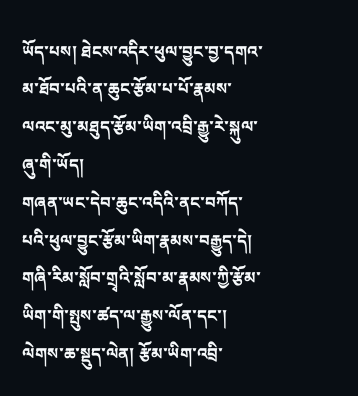ཡོད་པས། ཐེངས་འདིར་ཕུལ་བྱུང་བྱ་དགའ་མ་ཐོབ་པའི་ན་ཆུང་རྩོམ་པ་པོ་རྣམས་ལའང་མུ་མཐུད་རྩོམ་ཡིག་འབྲི་རྒྱུ་རེ་སྐུལ་ཞུ་གི་ཡོད།
གཞན་ཡང་དེབ་ཆུང་འདིའི་ནང་བཀོད་པའི་ཕུལ་བྱུང་རྩོམ་ཡིག་རྣམས་བརྒྱུད་དེ། གཞི་རིམ་སློབ་གྲྭའི་སློབ་མ་རྣམས་ཀྱི་རྩོམ་ཡིག་གི་སྤུས་ཚད་ལ་རྒྱུས་ལོན་དང་། ལེགས་ཆ་སྡུད་ལེན། རྩོམ་ཡིག་འབྲི་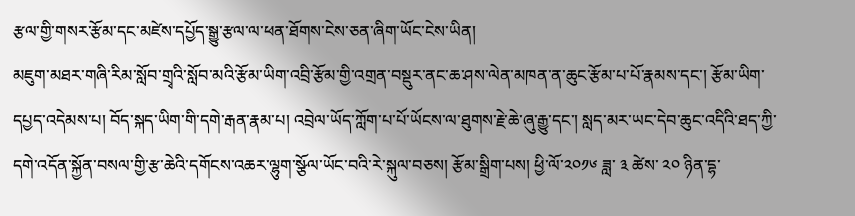རྩལ་གྱི་གསར་རྩོམ་དང་མཛེས་དཔྱོད་སྒྱུ་རྩལ་ལ་ཕན་ཐོགས་ངེས་ཅན་ཞིག་ཡོང་ངེས་ཡིན།
མཇུག་མཐར་གཞི་རིམ་སློབ་གྲྭའི་སློབ་མའི་རྩོམ་ཡིག་འབྲི་རྩོམ་གྱི་འགྲན་བསྡུར་ནང་ཆ་ཤས་ལེན་མཁན་ན་ཆུང་རྩོམ་པ་པོ་རྣམས་དང་། རྩོམ་ཡིག་དཔྱད་འདེམས་པ། བོད་སྐད་ཡིག་གི་དགེ་རྒན་རྣམ་པ། འབྲེལ་ཡོད་ཀློག་པ་པོ་ཡོངས་ལ་ཐུགས་རྗེ་ཆེ་ཞུ་རྒྱུ་དང་། སླད་མར་ཡང་དེབ་ཆུང་འདིའི་ཐད་ཀྱི་དགེ་འདོན་སྐྱོན་བསལ་གྱི་རྩ་ཆེའི་དགོངས་འཆར་ལྷུག་སྩོལ་ཡོང་བའི་རེ་སྐུལ་བཅས། རྩོམ་སྒྲིག་པས། ཕྱི་ལོ་༢༠༡༦ ཟླ་ ༣ ཚེས་ ༢༠ ཉིན་དྷ་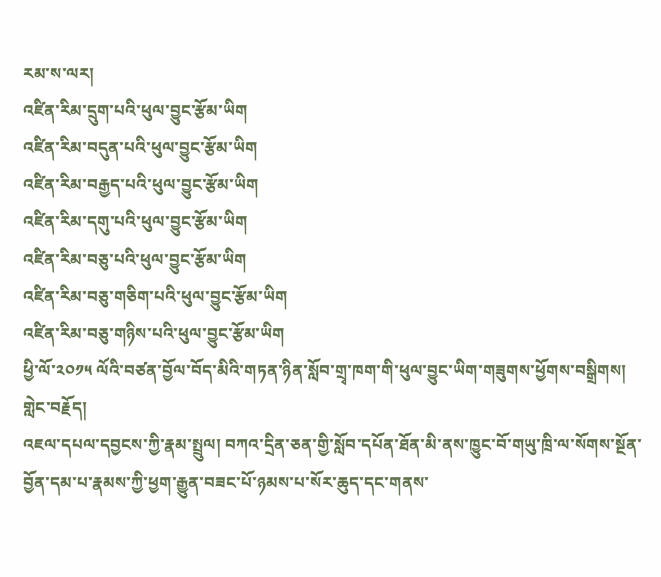རམ་ས་ལར།
འཛིན་རིམ་དྲུག་པའི་ཕུལ་བྱུང་རྩོམ་ཡིག
འཛིན་རིམ་བདུན་པའི་ཕུལ་བྱུང་རྩོམ་ཡིག
འཛིན་རིམ་བརྒྱད་པའི་ཕུལ་བྱུང་རྩོམ་ཡིག
འཛིན་རིམ་དགུ་པའི་ཕུལ་བྱུང་རྩོམ་ཡིག
འཛིན་རིམ་བཅུ་པའི་ཕུལ་བྱུང་རྩོམ་ཡིག
འཛིན་རིམ་བཅུ་གཅིག་པའི་ཕུལ་བྱུང་རྩོམ་ཡིག
འཛིན་རིམ་བཅུ་གཉིས་པའི་ཕུལ་བྱུང་རྩོམ་ཡིག
ཕྱི་ལོ་༢༠༡༥ ལོའི་བཙན་བྱོལ་བོད་མིའི་གཏན་ཉིན་སློབ་གྲྭ་ཁག་གི་ཕུལ་བྱུང་ཡིག་གཟུགས་ཕྱོགས་བསྒྲིགས།
གླེང་བརྗོད།
འཇལ་དཔལ་དབྱངས་ཀྱི་རྣམ་སྤྲུལ། བཀའ་དྲིན་ཅན་གྱི་སློབ་དཔོན་ཐོན་མི་ནས་ཁྱུང་བོ་གཡུ་ཁྲི་ལ་སོགས་སྔོན་བྱོན་དམ་པ་རྣམས་ཀྱི་ཕྱག་རྒྱུན་བཟང་པོ་ཉམས་པ་སོར་ཆུད་དང་གནས་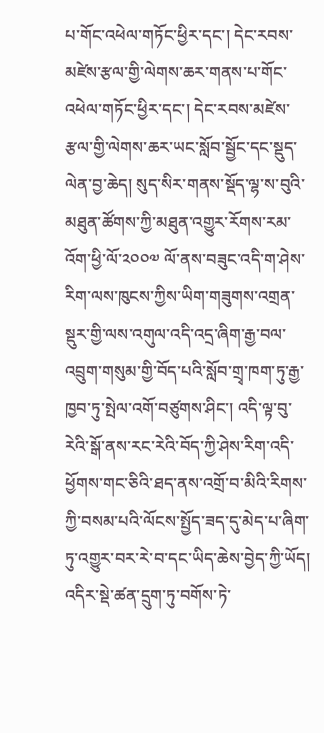པ་གོང་འཕེལ་གཏོང་ཕྱིར་དང་། དེང་རབས་མཛེས་རྩལ་གྱི་ལེགས་ཆར་གནས་པ་གོང་འཕེལ་གཏོང་ཕྱིར་དང་། དེང་རབས་མཛེས་རྩལ་གྱི་ལེགས་ཆར་ཡང་སློབ་སྦྱོང་དང་སྡུད་ལེན་བྱ་ཆེད། སུད་སིར་གནས་སྡོད་ལྷ་ས་བུའི་མཐུན་ཚོགས་ཀྱི་མཐུན་འགྱུར་རོགས་རམ་འོག་ཕྱི་ལོ་༢༠༠༧ ལོ་ནས་བཟུང་འདི་ག་ཤེས་རིག་ལས་ཁུངས་ཀྱིས་ཡིག་གཟུགས་འགྲན་སྡུར་གྱི་ལས་འགུལ་འདི་འདྲ་ཞིག་རྒྱ་བལ་འབྲུག་གསུམ་གྱི་བོད་པའི་སློབ་གྲྭ་ཁག་ཏུ་རྒྱ་ཁྱབ་ཏུ་སྤེལ་འགོ་བཙུགས་ཤིང་། འདི་ལྟ་བུ་རེའི་སྒོ་ནས་རང་རེའི་བོད་ཀྱི་ཤེས་རིག་འདི་ཕྱོགས་གང་ཅིའི་ཐད་ནས་འགྲོ་བ་མིའི་རིགས་ཀྱི་བསམ་པའི་ལོངས་སྤྱོད་ཟད་དུ་མེད་པ་ཞིག་ཏུ་འགྱུར་བར་རེ་བ་དང་ཡིད་ཆེས་བྱེད་ཀྱི་ཡོད།
འདིར་སྡེ་ཚན་དྲུག་ཏུ་བགོས་ཏེ་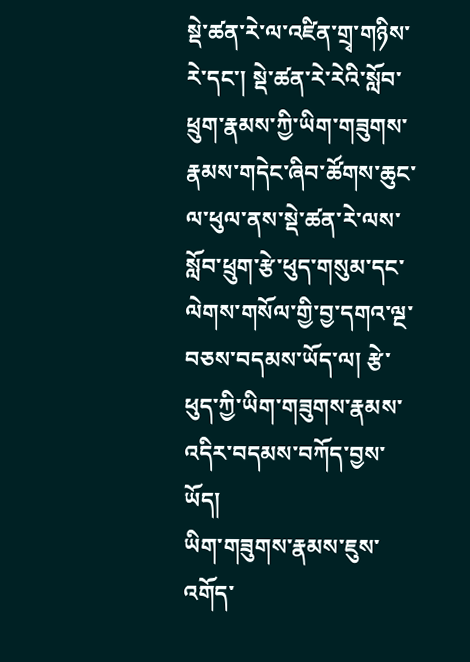སྡེ་ཚན་རེ་ལ་འཛིན་གྲྭ་གཉིས་རེ་དང་། སྡེ་ཚན་རེ་རེའི་སློབ་ཕྲུག་རྣམས་ཀྱི་ཡིག་གཟུགས་རྣམས་གདེང་ཞིབ་ཚོགས་ཆུང་ལ་ཕུལ་ནས་སྡེ་ཚན་རེ་ལས་སློབ་ཕྲུག་རྩེ་ཕུད་གསུམ་དང་ལེགས་གསོལ་གྱི་བྱ་དགའ་ལྔ་བཅས་བདམས་ཡོད་ལ། རྩེ་ཕུད་ཀྱི་ཡིག་གཟུགས་རྣམས་འདིར་བདམས་བཀོད་བྱས་ཡོད།
ཡིག་གཟུགས་རྣམས་ཇུས་འགོད་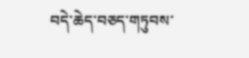བདེ་ཆེད་བཅད་གཏུབས་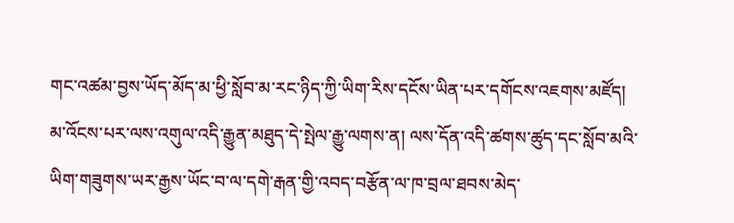གང་འཚམ་བྱས་ཡོད་མོད་མ་ཕྱི་སློབ་མ་རང་ཉིད་ཀྱི་ཡིག་རིས་དངོས་ཡིན་པར་དགོངས་འཇགས་མཛོད།
མ་འོངས་པར་ལས་འགུལ་འདི་རྒྱུན་མཐུད་དེ་སྤེལ་རྒྱུ་ལགས་ན། ལས་དོན་འདི་ཚགས་ཚུད་དང་སློབ་མའི་ཡིག་གཟུགས་ཡར་རྒྱས་ཡོང་བ་ལ་དགེ་རྒན་གྱི་འབད་བརྩོན་ལ་ཁ་བྲལ་ཐབས་མེད་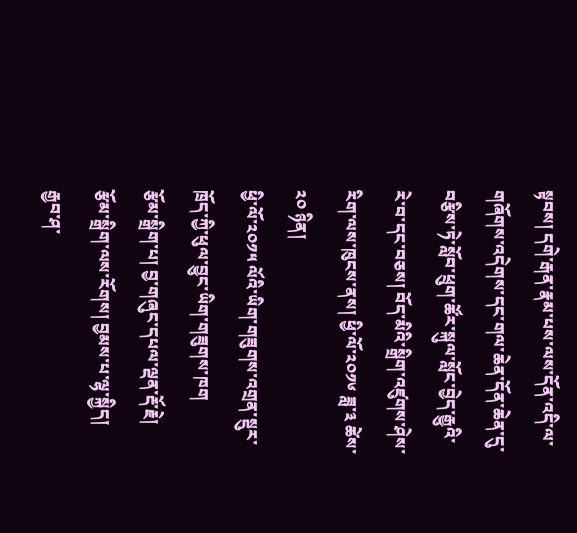སྟབས། དགེ་རྒན་རྣམ་པས་ལས་དོན་འདི་ལ་གཞོགས་འདེགས་དང་གལ་ཆེན་དོན་ཆེན་དུ་བརྩིས་ཏེ་སློབ་ཕྲུག་ཚོར་སྐུལ་སློང་བྱེད་རྒྱུའི་རེ་བ་དང་བཅས། བོད་མིའི་སྒྲིག་འཛུགས་ཤེས་རིག་ལས་ཁུངས་ནས། ཕྱི་ལོ་༢༠༡༦ ཟླ་༣ ཚེས་༢༠ ཉིན།
ཕྱི་ལོ་༢༠༡༥ ལོའི་ཡིག་གཟུགས་འགྲན་སྡུར་ཁྲོད་ཀྱི་ཕུལ་བྱུང་ཡིག་གཟུགས་ཁག
རྩོམ་སྒྲིག་པ། བྱ་གཞུང་དཔལ་ལྡན་རྡོ་རྗེ།
རྩོམ་སྒྲིག་ལས་རོགས། བྱམས་པ་ལྷ་སྐྱིད།
རྒྱབ་ཤ་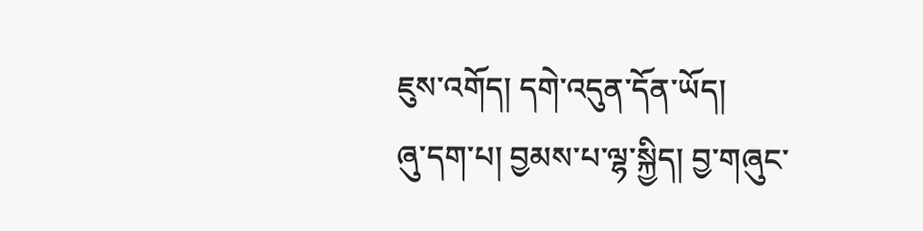ཇུས་འགོད། དགེ་འདུན་དོན་ཡོད།
ཞུ་དག་པ། བྱམས་པ་ལྷ་སྐྱིད། བྱ་གཞུང་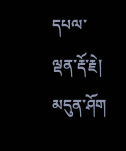དཔལ་ལྡན་རྡོ་རྗེ།
མདུན་ཤོག